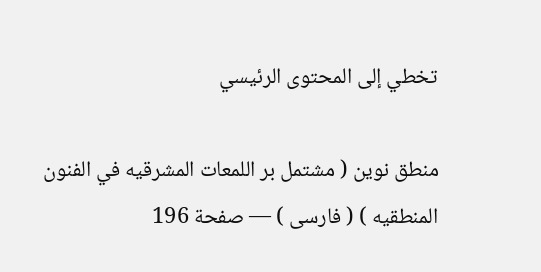تخطي إلى المحتوى الرئيسي

منطق نوين ( مشتمل بر اللمعات المشرقيه في الفنون المنطقيه ) ( فارسى ) — صفحة 196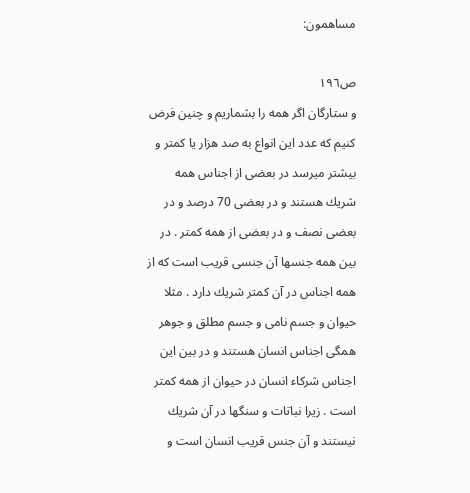مساهمون:

ص١٩٦
و ستارگان اگر همه را بشماريم و چنين فرض كنيم كه عدد اين انواع به صد هزار يا كمتر و بيشتر ميرسد در بعضى از اجناس همه شريك هستند و در بعضى 70 درصد و در بعضى نصف و در بعضى از همه كمتر . در بين همه جنسها آن جنسى قريب است كه از همه اجناس در آن كمتر شريك دارد . مثلا حيوان و جسم نامى و جسم مطلق و جوهر همگى اجناس انسان هستند و در بين اين اجناس شركاء انسان در حيوان از همه كمتر است . زيرا نباتات و سنگها در آن شريك نيستند و آن جنس قريب انسان است و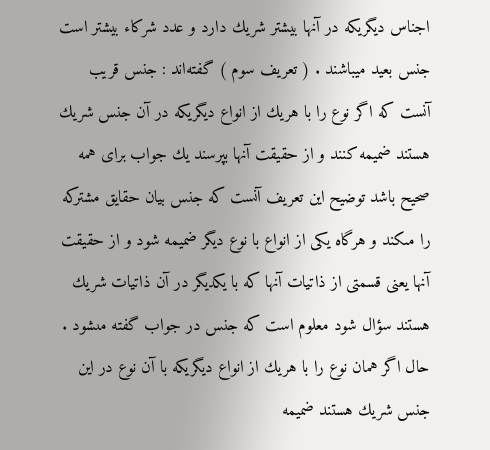اجناس ديگريكه در آنها بيشتر شريك دارد و عدد شركاء بيشتر است جنس بعيد ميباشند . ( تعريف سوم ) گفته‌اند : جنس قريب آنست كه اگر نوع را با هريك از انواع ديگريكه در آن جنس شريك هستند ضميمه كنند و از حقيقت آنها بپرسند يك جواب براى همه صحيح باشد توضيح اين تعريف آنست كه جنس بيان حقايق مشتركه را مىكند و هرگاه يكى از انواع با نوع ديگر ضميمه شود و از حقيقت آنها يعنى قسمتى از ذاتيات آنها كه با يكديگر در آن ذاتيات شريك هستند سؤال شود معلوم است كه جنس در جواب گفته مىشود . حال اگر همان نوع را با هريك از انواع ديگريكه با آن نوع در اين جنس شريك هستند ضميمه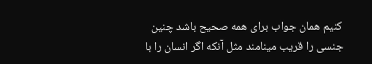كنيم همان جواب براى همه صحيح باشد چنين جنسى را قريب مينامند مثل آنكه اگر انسان را با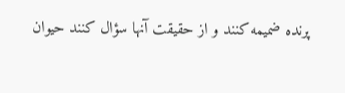پرنده ضميمه كنند و از حقيقت آنها سؤال كنند حيوان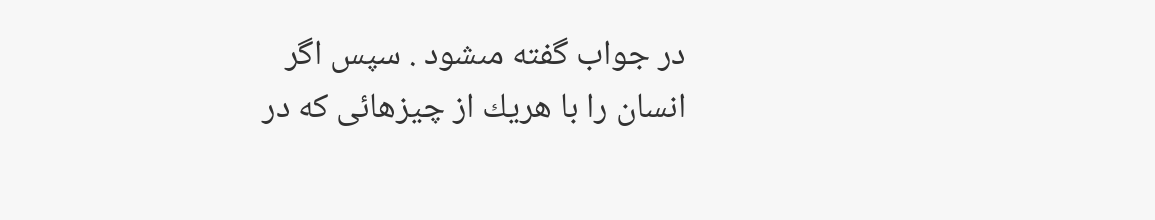در جواب گفته مىشود . سپس اگر انسان را با هريك از چيزهائى كه در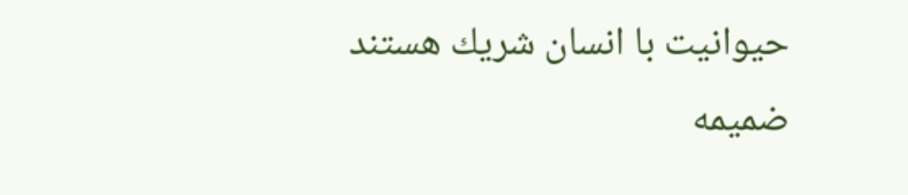حيوانيت با انسان شريك هستند ضميمه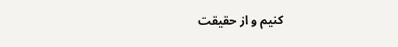كنيم و از حقيقت